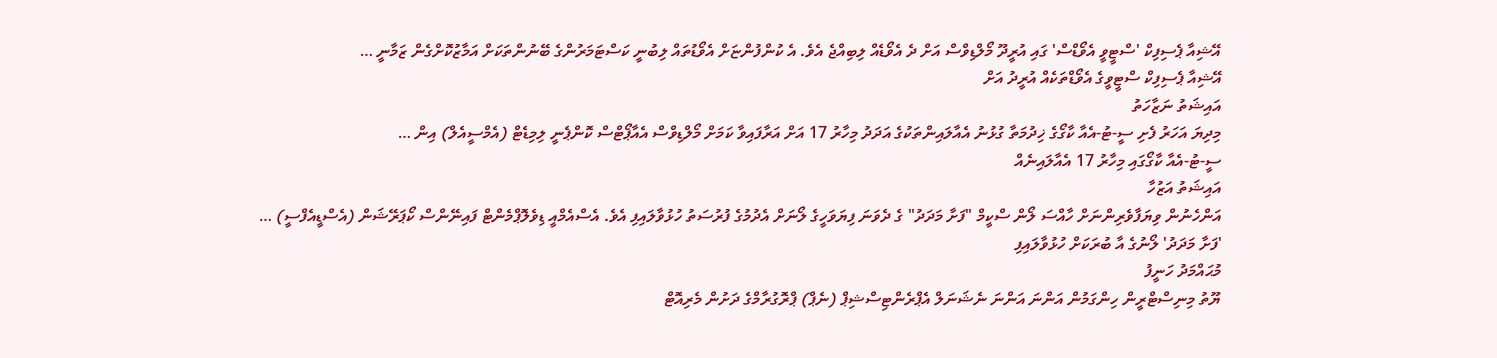އޭޝިއާ ޕެސިފިކް 'ސްޓީވީ އެވޯޑްސް' ގައި އުރީދޫ މޯލްޑިވްސް އަށް ދެ އެވޯޑެއް ލިބިއްޖެ އެވެ. އެ ކުންފުންޏަށް އެވޯޑުތައް ލިބުނީ ކަސްޓަމަރުންގެ ބޭނުންތަކަށް އަމާޒުކޮށްގެން ޒަމާނީ …
އޭޝިއާ ޕެސިފިކް ސްޓީވީގެ އެވޯޑްތަކެއް އުރީދު އަށް
އައިޝަތު ނަޒާހަތު
މިދިޔަ އަހަރު ފެށި ސީ-ޓު-އެއާ ކާގޯގެ ޚިދުމަތާ ގުޅުނު އެއާލައިންތަކުގެ އަދަދު މިހާރު 17 އަށް އަރާފައިވާ ކަމަށް މޯލްޑިވްސް އެއާޕޯޓްސް ކޮންޕެނީ ލިމިޑެޓް (އެމްސީއެލް) އިން …
ސީ-ޓު-އެއާ ކާގޯގައި މިހާރު 17 އެއާލައިނެއް
އައިޝަތު އަޒުހާ
އަންހެނުން ވިޔަފާވެރިންނަށް ހާއްސަ ލޯން ސްކީމް "ފަށާ މަދަދު" ގެ ދެވަނަ ފިޔަވަހީގެ ލޯނަށް އެދުމުގެ ފުރުސަތު ހުޅުވާލައިފި އެވެ. އެސްއެމްއީ ޑިވެލޮޕްމެންޓް ފައިނޭންސް ކޯޕަރޭޝަން (އެސްޑީއެފްސީ) …
'ފަށާ މަދަދު' ލޯނުގެ އާ ބުރަކަށް ހުޅުވާލައިފި
މުޙައްމަދު ހަނީފު
ޔޫތު މިނިސްޓްރީން ހިންގަމުން އަންނަ އަންނަ ނެޝަނަލް އެޕްރެންޓިސްޝިޕް (ނެޕް) ޕްރޮގުރާމްގެ ދަށުން މެރިއޮޓް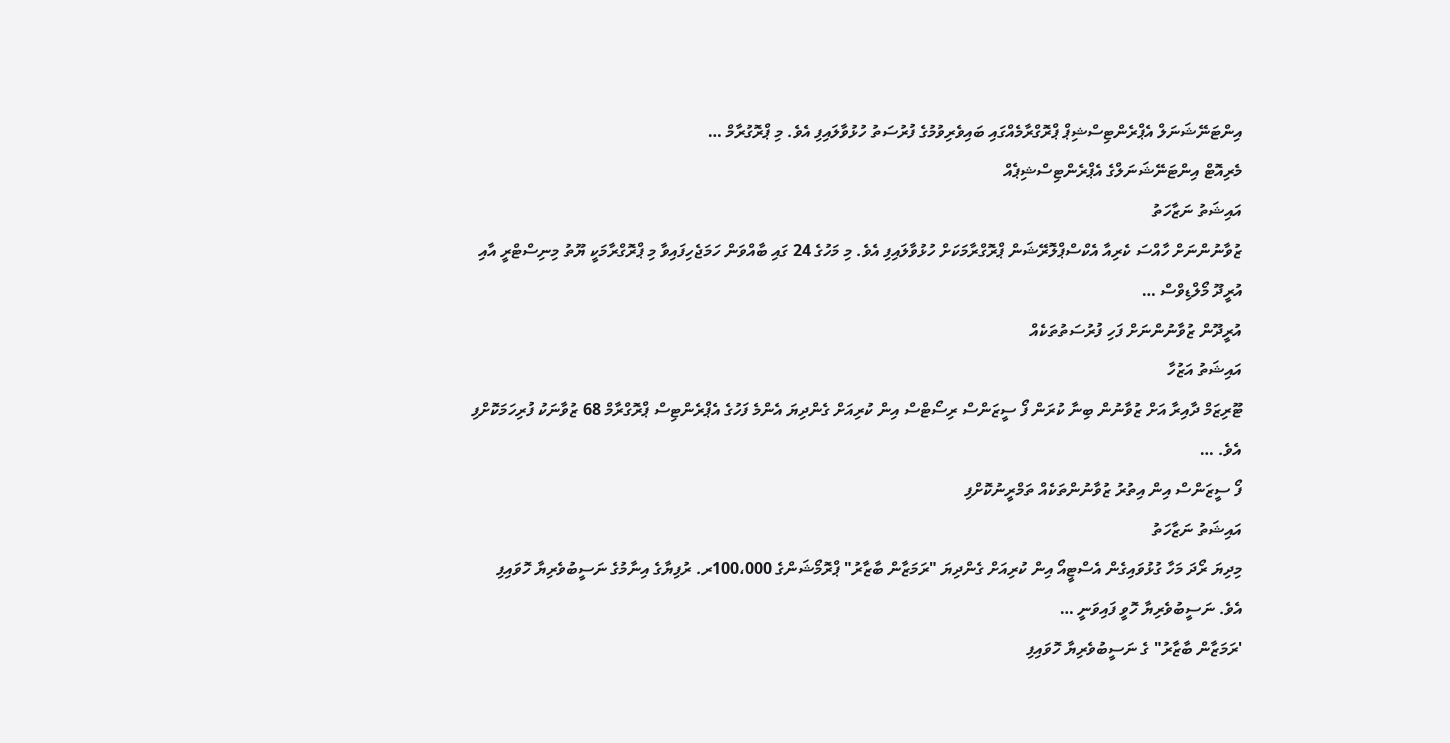އިންޓަނޭޝަނަލް އެޕްރެންޓިސްޝިޕް ޕްރޮގްރާމެއްގައި ބައިވެރިވުމުގެ ފުރުސަތު ހުޅުވާލައިފި އެވެ. މި ޕްރޮގުރާމް …
މެރިއޮޓް އިންޓަނޭޝަނަލްގެ އެޕްރެންޓިސްޝިޕެއް
އައިޝަތު ނަޒާހަތު
ޒުވާނުންނަށް ހާއްސަ ކެރިއާ އެކްސްޕްލޮރޭޝަން ޕްރޮގްރާމަކަށް ހުޅުވާލައިފި އެވެ. މި މަހުގެ 24 ގައި ބާއްވަން ހަމަޖެހިފައިވާ މި ޕްރޮގްރާމަކީ ޔޫތު މިނިސްޓްރީ އާއި އުރީދޫ މޯލްޑިވްސް …
އުރީދޫން ޒުވާނުންނަށް ފަހި ފުރުސަތުތަކެއް
އައިޝަތު އަޒުހާ
ޓޫރިޒަމް ދާއިރާ އަށް ޒުވާނުން ބިނާ ކުރަން ފޯ ސީޒަންސް ރިސޯޓްސް އިން ކުރިއަށް ގެންދިޔަ އެންމެ ފަހުގެ އެޕްރެންޓިސް ޕްރޮގްރާމް 68 ޒުވާނަކު ފުރިހަމަކޮށްފި އެވެ. …
ފޯ ސީޒަންސް އިން އިތުރު ޒުވާނުންތަކެއް ތަމްރީނުކޮށްފި
އައިޝަތު ނަޒާހަތު
މިދިޔަ ރޯދަ މަހާ ގުޅުވައިގެން އެސްޓީއޯ އިން ކުރިއަށް ގެންދިޔަ "ރަމަޒާން ބާޒާރު" ޕްރޮމޯޝަންގެ 100،000ރ. ރުފިޔާގެ އިނާމުގެ ނަސީބުވެރިޔާ ހޮވައިފި އެވެ. ނަސީބުވެރިޔާ ހޮވީ ފައިވަނީ …
'ރަމަޒާން ބާޒާރު" ގެ ނަސީބުވެރިޔާ ހޮވައިފި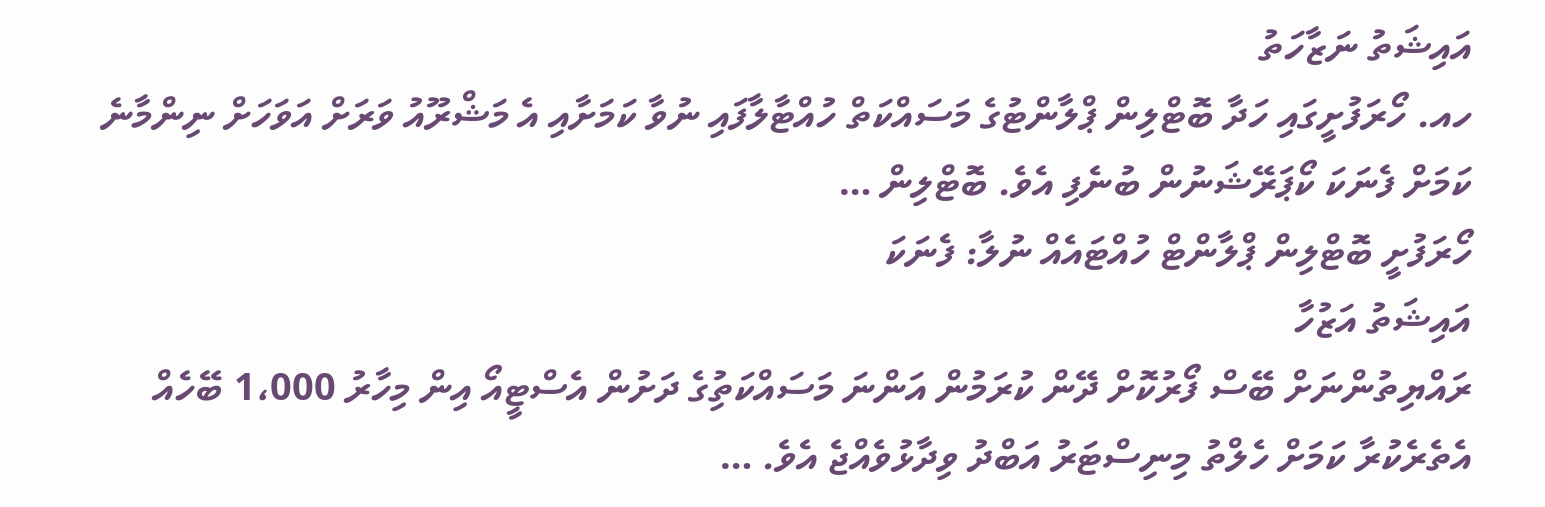އައިޝަތު ނަޒާހަތު
ހއ. ހޯރަފުށީގައި ހަދާ ބޮޓްލިން ޕްލާންޓުގެ މަސައްކަތް ހުއްޓާލާފައި ނުވާ ކަމަށާއި އެ މަޝްރޫއު ވަރަށް އަވަހަށް ނިންމާނެ ކަމަށް ފެނަކަ ކޯޕަރޭޝަނުން ބުނެފި އެވެ. ބޮޓްލިން …
ހޯރަފުށީ ބޮޓްލިން ޕްލާންޓް ހުއްޓައެއް ނުލާ: ފެނަކަ
އައިޝަތު އަޒުހާ
ރައްޔިތުންނަށް ބޭސް ފޯރުކޮށް ދޭން ކުރަމުން އަންނަ މަސައްކަތުިގެ ދަށުން އެސްޓީއޯ އިން މިހާރު 1،000 ބޭހެއް އެތެރެކުރާ ކަމަށް ހެލްތު މިނިސްޓަރު އަބްދު ވިދާޅުވެއްޖެ އެވެ. …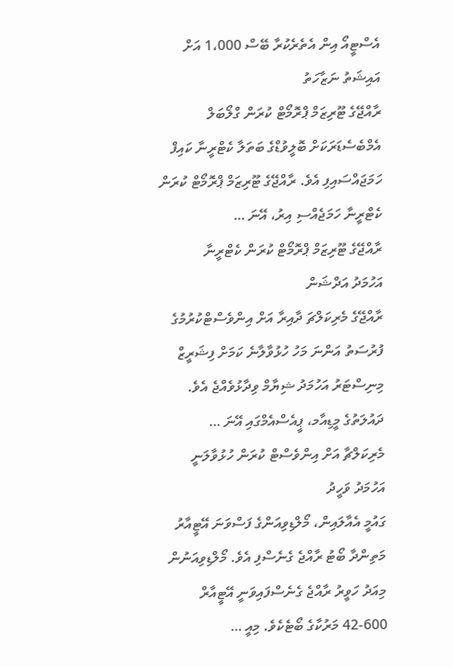އެސްޓީއޯ އިން އެތެރެކުރާ ބޭސް 1،000 އަށް
އައިޝަތު ނަޒާހަތު
ރާއްޖޭގެ ޓޫރިޒަމް ޕްރޮމޯޓް ކުރަން ގްލޯބަލް އެމްބެސެޑަރަކަށް ބޮލީވުޑްގެ ބަތަލާ ކެޓްރީނާ ކައިފް ހަމަޖައްސައިފި އެވެ. ރާއްޖޭގެ ޓޫރިޒަމް ޕްރޮމޯޓް ކުރަން ކެޓްރީނާ ހަމަޖެއްސި އިރު، އޭނަ …
ރާއްޖޭގެ ޓޫރިޒަމް ޕްރޮމޯޓް ކުރަން ކެޓްރީނާ
އަހުމަދު އަދްޝަން
ރާއްޖޭގެ މެރިކަލްޗަ ދާއިރާ އަށް އިންވެސްޓްކުރުމުގެ ފުރުސަތު އަންނަ މަހު ހުޅުވާލާނެ ކަމަށް ފިޝަރީޒް މިނިސްޓަރު އަހުމަދު ޝިޔާމް ވިދާޅުވެއްޖެ އެވެ. ދައުލަތުގެ މީޑިއާމ، ޕީއެސްއެމްގައި އޭނަ …
މެރިކަލްޗާ އަށް އިންވެސްޓް ކުރަން ހުޅުވާލަނީ
އަހުމަދު ވަހީދު
ގައުމީ އެއާލައިން، މޯލްޑިވިއަންގެ ފަސްވަނަ އޭޓީއާރު މަތިންދާ ބޯޓު ރާއްޖެ ގެނެސްފި އެވެ. މޯލްޑިވިއަނުން މިއަދު ހަވީރު ރާއްޖެ ގެނެސްފައިވަނީ އޭޓީއާރް 600-42 މަރުކާގެ ބޯޓެކެވެ. މިއީ …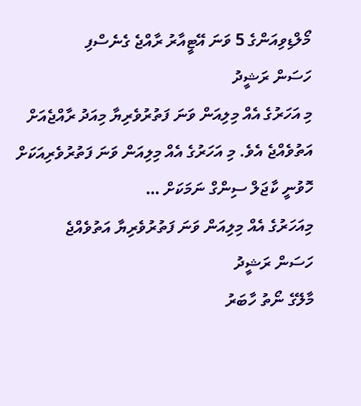މޯލްޑިވިއަންގެ 5 ވަނަ އޭޓީއާރު ރާއްޖެ ގެނެސްފި
ހަސަން ރަޝީދު
މި އަހަރުގެ އެއް މިލިއަން ވަނަ ފަތުރުވެރިޔާ މިއަދު ރާއްޖެއަށް އަތުވެއްޖެ އެވެ. މި އަހަރުގެ އެއް މިލިއަން ވަނަ ފަތުރުވެރިއަކަށް ހޮވުނީ ކާޖަލް ސިންގް ނަމަކަށް …
މިއަހަރުގެ އެއް މިލިއަން ވަނަ ފަތުރުވެރިޔާ އަތުވެއްޖެ
ހަސަން ރަޝީދު
މާލޭގެ ނޯތު ހާބަރު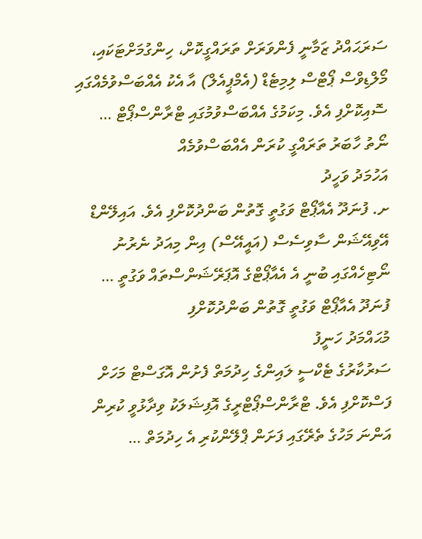ސަރަޙައްދު ޒަމާނީ ފެންވަރަށް ތަރައްގީކޮށް، ހިންގުމަށްޓަކައި، މޯލްޑިވްސް ޕޯޓްސް ލިމިޓެޑް (އެމްޕީއެލް) އާ އެކު އެއްބަސްވުމެއްގައި ސޮއިކޮށްފި އެވެ. މިކަމުގެ އެއްބަސްވުމުގައި ޓްރާންސްޕޯޓް …
ނޯތު ހާބަރު ތަރައްގީ ކުރަން އެއްބަސްވުމެއް
އަހުމަދު ވަހީދު
ށ. ފުނަދޫ އެއާޕޯޓް ވަގުތީ ގޮތުން ބަންދުކޮށްފި އެވެ. އައިލޭންޑް އޭވިއޭޝަން ސާވިސެސް (އައީއޭސް) އިން މިއަދު ނެރުނު ނޯޓިހެއްގައި ބުނީ އެ އެއާޕޯޓްގެ އޮޕަރޭޝަންސްތައް ވަގުތީ …
ފުނަދޫ އެއާޕޯޓް ވަގުތީ ގޮތުން ބަންދުކޮށްފި
މުޙައްމަދު ހަނީފު
ސަރުކާރުގެ ޓެކްސީ ލައިންގެ ހިދުމަތް ފެށުން އޮގަސްޓް މަހަށް ފަސްކޮށްފި އެވެ. ޓްރާންސްޕޯޓްރީގެ އޮފިޝަލަކު ވިދާޅުވީ ކުރިން އަންނަ މަހުގެ ތެރޭގައި ފަށަން ޕްލޭންކުރި އެ ހިދުމަތް …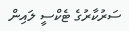ސަރުކާރުގެ ޓެކްސީ ލައިން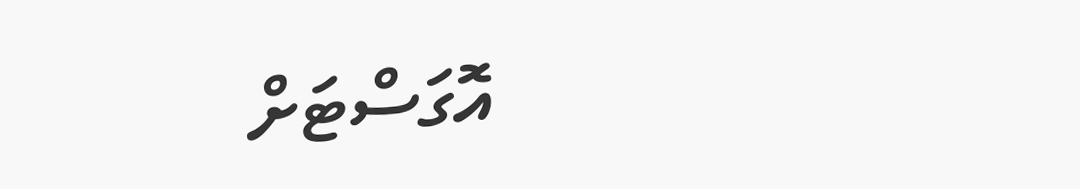އޮގަސްޓަށް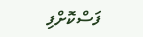ފަސްކޮށްފި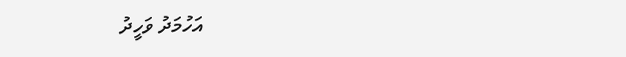އަހުމަދު ވަހީދު